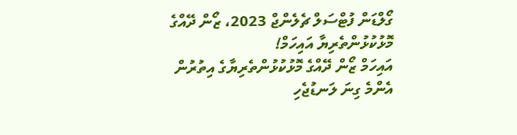ގޯލްޑަން ފުޓްސަލް ޗެލެންޖް 2023، ޒޯން ދޭއްގެ މޮޅުކުޅުންތެރިޔާ އައިހަމް!
އައިހަމް ޒޯން ދޭއްގެ މޮޅުކުޅުންތެރިޔާގެ އިތުރުން އެންމެ ގިނަ ލަނޑުޖެހި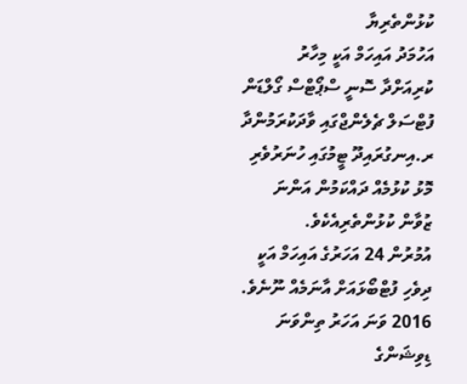ކުޅުންތެރިޔާ
އަހުމަދު އައިހަމް އަކީ މިހާރު ކުރިއަށްދާ ސޮނީ ސްޕޯޓްސް ގޯލްޑަން ފުޓްސަލް ޗެލެންޖްގައި ވާދަކުރަމުންދާ ރ.އިނގުރައިދޫ ޓީމުގައި ހުނަރުވެރި މޮޅު ކުޅުމެއް ދައްކަމުން އަންނަ ޒުވާން ކުޅުންތެރިއެކެވެ.
އުމުރުން 24 އަހަރުގެ އައިހަމް އަކީ ދިވެހި ފުޓްބޯޅައަށް އާނަމެއް ނޫނެވެ. 2016 ވަނަ އަހަރު ތިންވަނަ ޑިވިޝަންގެ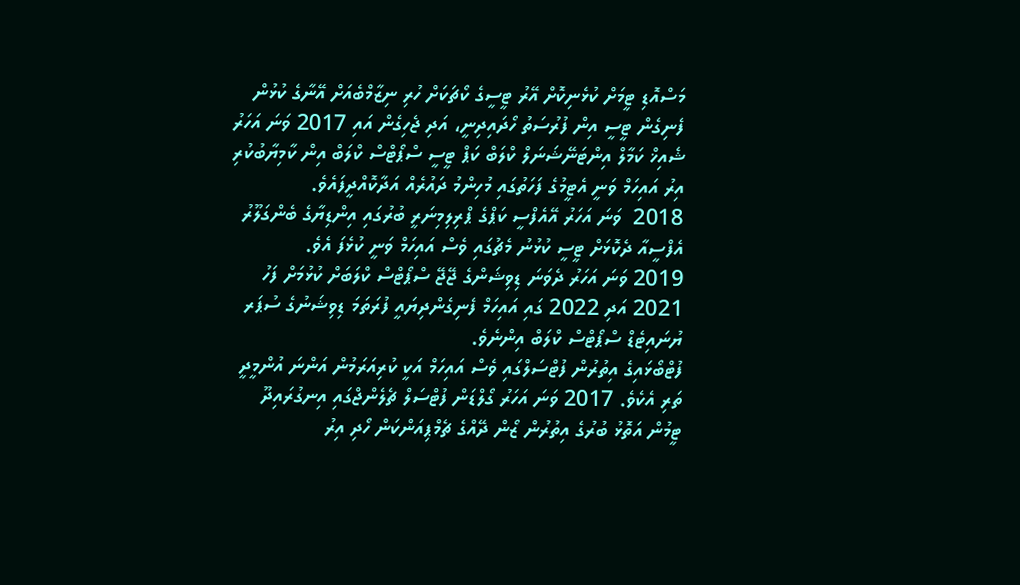މަސްއޮޑި ޓީމަށް ކުޅެނިކޮށް އޭރު ޓީސީގެ ކޯޗަކަށް ހުރި ނިޒާމްބެއަށް އޭނާގެ ކުޅުން ފެނިގެން ޓީސީ އިން ފުރުސަތު ހޯދައިދިނީ، އަދި ޖެހިގެން އައި 2017 ވަނަ އަހަރު ޝެއިޚް ކަމާލް އިންޓަނޭޝަނަލް ކްލަބް ކަޕް ޓީސީ ސްޕޯޓްސް ކްލަބް އިން ކާމިޔާބުކުރި އިރު އައިހަމް ވަނީ އެޓީމުގެ ފަހަތުގައި މުހިންމު ދައުރެއް އަދާކޮއްދީފައެވެ.
2018  ވަނަ އަހަރު އޭއެފްސީ ކަޕްގެ ޕްރިލިމިނަރީ ބުރުގައި އިންޑިޔާގެ ބެންގަލޫރު އެފްސީއާ ދެކޮޅަށް ޓީސީ ކުޅުނު މެޗުގައި ވެސް އައިހަމް ވަނީ ކުޅެފަ އެވެ.
2019 ވަނަ އަހަރު ދެވަނަ ޑިވިޝަންގެ ޖޭޖޭ ސްޕޯޓްސް ކްލަބަށް ކުޅުމަށް ފަހު 2021 އަދި 2022 ގައި އައިހަމް ފެނިގެންދިޔައީ ފުރަތަމަ ޑިވިޝަނުގެ ސުޕަރ ޔުނައިޓެޑް ސްޕޯޓްސް ކްލަބް އިންނެވެ.
ފުޓްބޯޅައިގެ އިތުރުން ފުޓްސަލްގައި ވެސް އައިހަމް އަކީ ކުރިއަރަމުން އަންނަ އުންމީދީ ތަރި އެކެވެ. 2017 ވަނަ އަހަރު ގޯލްޑަން ފުޓްސަލް ޗެލެންޖްގައި އިނގުރައިދޫ ޓީމުން އަތޮޅު ބުރުގެ އިތުރުން ޒޯން ދޭއްގެ ޗެމްޕިއަންކަން ހޯދި އިރު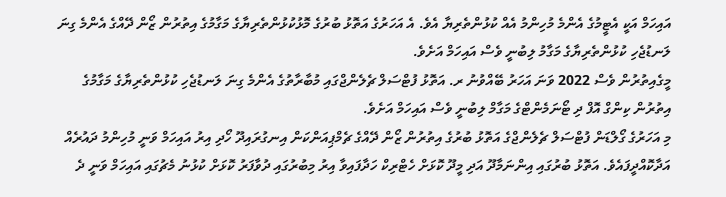އައިހަމް އަކީ އެޓީމުގެ އެންމެ މުހިންމު އެއް ކުޅުންތެރިޔާ އެވެ. އެ އަހަރުގެ އަތޮޅު ބުރުގެ މޮޅުކުޅުންތެރިޔާގެ މަގާމުގެ އިތުރުން ޒޯން ދޭއްގެ އެންމެ ގިނަ ލަނޑުޖެހި ކުޅުންތެރިޔާގެ މަގާމު ލިބުނީ ވެސް އައިހަމް އަށެވެ.
މީގެއިތުރުން ވެސް 2022 ވަނަ އަހަރު ބޭއްވުނު ރ. އަތޮޅު ފުޓްސަލް ޗެލެންޖްގައި މުބާރާތުގެ އެންމެ ގިނަ ލަނޑުޖެހި ކުޅުންތެރިޔާގެ މަގާމުގެ އިތުރުން ކިންގް އޮފް ދި ޓޯނަމެންޓްގެ މަގާމް ލިބުނީ ވެސް އައިހަމް އަށެވެ.
މި އަހަރުގެ ގޯލްޑަން ފުޓްސަލް ޗެލެންޖްގެ އަތޮޅު ބުރުގެ އިތުރުން ޒޯން ދޭއްގެ ޗެމްޕިއަންކަން އިނގުރައިދޫ ހޯދި އިރު އައިހަމް ވަނީ މުހިންމު ދައުރެއް އަދާކޮއްދީފައެވެ. އަތޮޅު ބުރުގައި އިންނަމާދޫ އަދި މީދޫ ކޮޅަށް ހެޓްރިކް ހަދާފައިވާ އިރު މިބުރުގައި ދުވާފަރު ކޮޅަށް ކުޅުނު މެޗުގައި އައިހަމް ވަނީ ދެ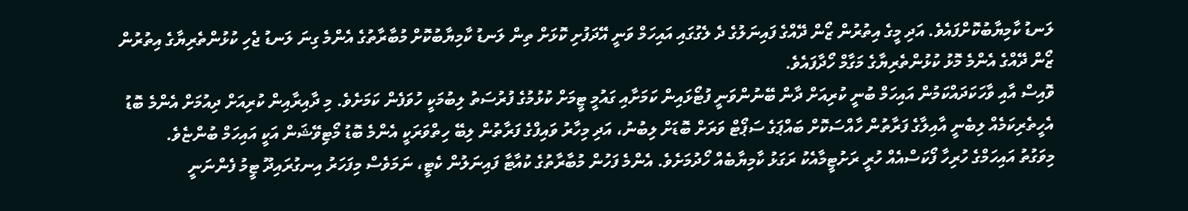ލަނޑު ކާމިޔާބުކޮށްފައެވެ. އަދި މީގެ އިތުރުން ޒޯން ދޭއްގެ ފައިނަލުގެ ދެ ލެގުގައި އައިހަމް ވަނީ އޭދަފުށި ކޮޅަށް ތިން ލަނޑު ކާމިޔާބުކޮށް މުބާރާތުގެ އެންމެ ގިނަ ލަނޑު ޖެހި ކުޅުންތެރިޔާގެ އިތުރުން ޒޯން ދޭއްގެ އެންމެ މޮޅު ކުޅުންތެރިޔާގެ މަގާމް ހޯދާފައެވެ.
ވޮއިސް އާއި ވާހަކަދައްކަމުން އައިހަމް ބުނީ ކުރިއަށް ދާން ބޭނުންވަނީ ފުޓޯޅައިން ކަމަށާއި ގައުމީ ޓީމަށް ކުޅުމުގެ ފުރުސަތު ލިބުމަކީ ހުވަފެން ކަމަށެވެ. މި ދާއިރާއިން ކުރިއަށް ދިއުމަށް އެންމެ ބޮޑު އެހީތެރިކަމެއް ލިބެނީ އާއިލާގެ ފަރާތުން ހާއްސަކޮށް ބައްޕަގެ ސަޕޯޓް ވަރަށް ބޮޑަށް ލިބުނު، އަދި މިހާރު ވައިފްގެ ފަރާތުން ލިބޭ ހިތްވަރަކީ އެންމެ ބޮޑު މޯޓިވޭޝަން އަކީ އައިހަމް ބުންޏެވެ.
މިވަގުތު އައިހަމްގެ ހުރިހާ ފޯކަސްއެއް ހުރީ ރަށުޓީމާއެކު ރަގަޅު ކާމިޔާބެއް ހޯދުމަށެވެ. އެންމެ ފަހުން މުބާރާތުގެ ކުއާޓާ ފައިނަލުން ކެޓީ، ނަމަވެސް މިފަހަރު އިނގުރައިދޫ ޓީމު ފެންނަނީ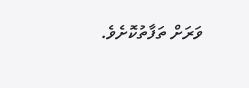ވަރަށް ތަފާތުކޮށެވެ.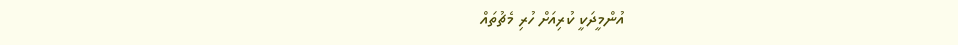އުންމީދަކީ ކުރިއަށް ހުރި މެޗުތައް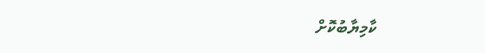ކާމިޔާބުކޮށް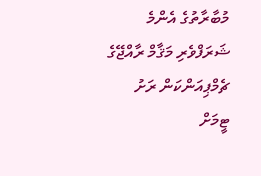މުބާރާތުގެ އެންމެ ޝަރަފްވެރި މަޤާމް ރާއްޖޭގެ ޗެމްޕިއަންކަން ރަށު ޓީމަށް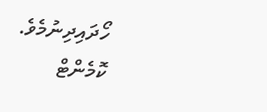ހޯދައިދިނުމެވެ.
ކޮމެންޓް